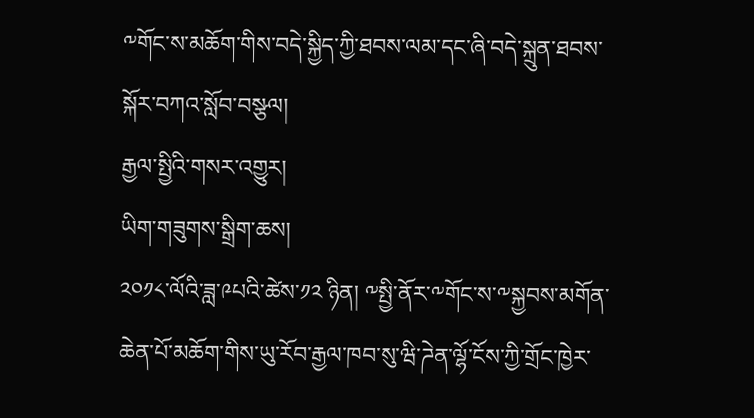༸གོང་ས་མཆོག་གིས་བདེ་སྐྱིད་ཀྱི་ཐབས་ལམ་དང་ཞི་བདེ་སྐྲུན་ཐབས་སྐོར་བཀའ་སློབ་བསྩལ།
རྒྱལ་སྤྱིའི་གསར་འགྱུར།
ཡིག་གཟུགས་སྒྲིག་ཆས།
༢༠༡༨་ལོའི་ཟླ་༩པའི་ཚེས་༡༢ ཉིན། ༸སྤྱི་ནོར་༸གོང་ས་༸སྐྱབས་མགོན་ཆེན་པོ་མཆོག་གིས་ཡུ་རོབ་རྒྱལ་ཁབ་སུ་ཝི་ཌེན་ལྷོ་ངོས་ཀྱི་གྲོང་ཁྱེར་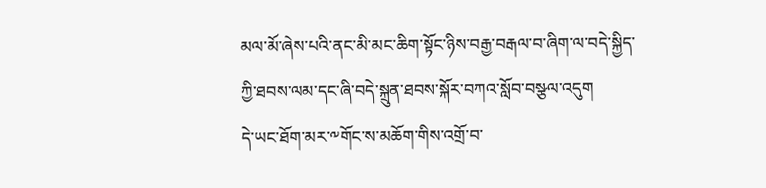མལ་མོ་ཞེས་པའི་ནང་མི་མང་ཆིག་སྟོང་ཉིས་བརྒྱ་བརྒལ་བ་ཞིག་ལ་བདེ་སྐྱིད་ཀྱི་ཐབས་ལམ་དང་ཞི་བདེ་སྐྲུན་ཐབས་སྐོར་བཀའ་སློབ་བསྩལ་འདུག
དེ་ཡང་ཐོག་མར་༸གོང་ས་མཆོག་གིས་འགྲོ་བ་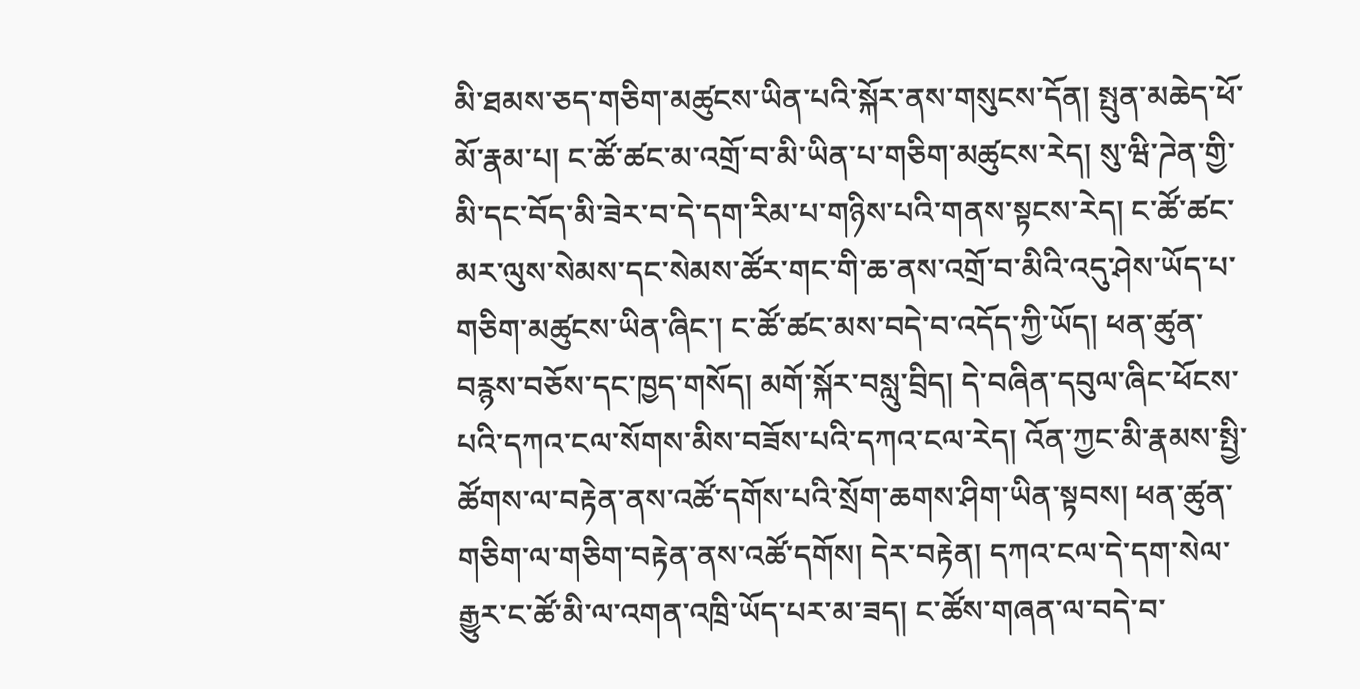མི་ཐམས་ཅད་གཅིག་མཚུངས་ཡིན་པའི་སྐོར་ནས་གསུངས་དོན། སྤུན་མཆེད་ཕོ་མོ་རྣམ་པ། ང་ཚོ་ཚང་མ་འགྲོ་བ་མི་ཡིན་པ་གཅིག་མཚུངས་རེད། སུ་ཝི་ཌེན་གྱི་མི་དང་བོད་མི་ཟེར་བ་དེ་དག་རིམ་པ་གཉིས་པའི་གནས་སྟངས་རེད། ང་ཚོ་ཚང་མར་ལུས་སེམས་དང་སེམས་ཚོར་གང་གི་ཆ་ནས་འགྲོ་བ་མིའི་འདུ་ཤེས་ཡོད་པ་གཅིག་མཚུངས་ཡིན་ཞིང་། ང་ཚོ་ཚང་མས་བདེ་བ་འདོད་ཀྱི་ཡོད། ཕན་ཚུན་བརྙས་བཅོས་དང་ཁྱད་གསོད། མགོ་སྐོར་བསླུ་བྲིད། དེ་བཞིན་དབུལ་ཞིང་ཕོངས་པའི་དཀའ་ངལ་སོགས་མིས་བཟོས་པའི་དཀའ་ངལ་རེད། འོན་ཀྱང་མི་རྣམས་སྤྱི་ཚོགས་ལ་བརྟེན་ནས་འཚོ་དགོས་པའི་སྲོག་ཆགས་ཤིག་ཡིན་སྟབས། ཕན་ཚུན་གཅིག་ལ་གཅིག་བརྟེན་ནས་འཚོ་དགོས། དེར་བརྟེན། དཀའ་ངལ་དེ་དག་སེལ་རྒྱུར་ང་ཚོ་མི་ལ་འགན་འཁྲི་ཡོད་པར་མ་ཟད། ང་ཚོས་གཞན་ལ་བདེ་བ་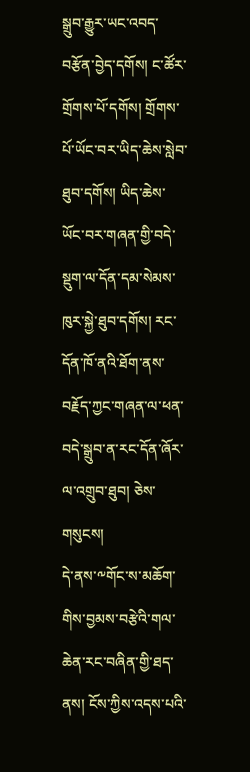སྒྲུབ་རྒྱུར་ཡང་འབད་བརྩོན་བྱེད་དགོས། ང་ཚོར་གྲོགས་པོ་དགོས། གྲོགས་པོ་ཡོང་བར་ཡིད་ཆེས་སླེབ་ཐུབ་དགོས། ཡིད་ཆེས་ཡོང་བར་གཞན་གྱི་བདེ་སྡུག་ལ་དོན་དམ་སེམས་ཁུར་སྐྱེ་ཐུབ་དགོས། རང་དོན་ཁོ་ནའི་ཐོག་ནས་བརྗོད་ཀྱང་གཞན་ལ་ཕན་བདེ་སྒྲུབ་ན་རང་དོན་ཞོར་ལ་འགྲུབ་ཐུབ། ཅེས་གསུངས།
དེ་ནས་༸གོང་ས་མཆོག་གིས་བྱམས་བརྩེའི་གལ་ཆེན་རང་བཞིན་གྱི་ཐད་ནས། ངོས་ཀྱིས་འདས་པའི་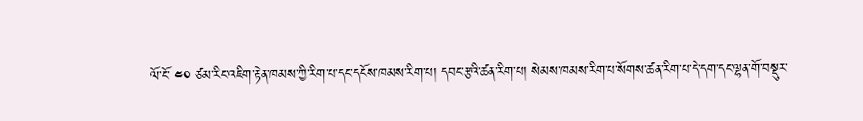ལོ་ངོ་ ༤༠ ཙམ་རིང་འཇིག་རྟེན་ཁམས་ཀྱི་རིག་པ་དང་དངོས་ཁམས་རིག་པ། དབང་རྩའི་ཚན་རིག་པ། སེམས་ཁམས་རིག་པ་སོགས་ཚན་རིག་པ་དེ་དག་དང་ལྷན་གོ་བསྡུར་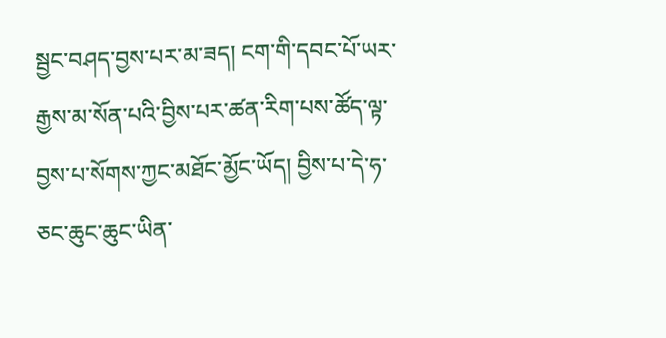སྦྱང་བཤད་བྱས་པར་མ་ཟད། ངག་གི་དབང་པོ་ཡར་རྒྱས་མ་སོན་པའི་བྱིས་པར་ཚན་རིག་པས་ཚོད་ལྟ་བྱས་པ་སོགས་ཀྱང་མཐོང་མྱོང་ཡོད། བྱིས་པ་དེ་ཧ་ཅང་ཆུང་ཆུང་ཡིན་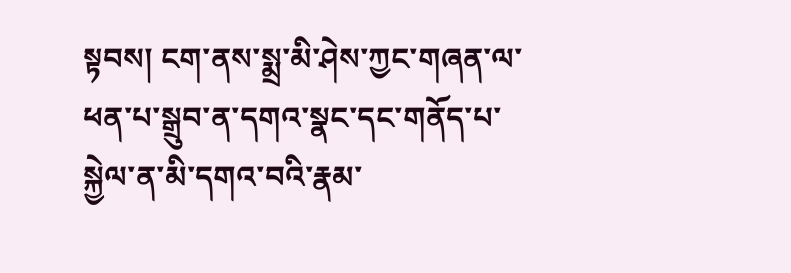སྟབས། ངག་ནས་སྨྲ་མི་ཤེས་ཀྱང་གཞན་ལ་ཕན་པ་སྒྲུབ་ན་དགའ་སྣང་དང་གནོད་པ་སྐྱེལ་ན་མི་དགའ་བའི་རྣམ་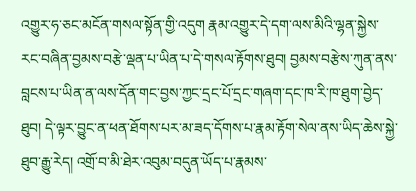འགྱུར་ཧ་ཅང་མངོན་གསལ་སྟོན་གྱི་འདུག རྣམ་འགྱུར་དེ་དག་ལས་མིའི་ལྷན་སྐྱེས་རང་བཞིན་བྱམས་བརྩེ་ལྡན་པ་ཡིན་པ་དེ་གསལ་རྟོགས་ཐུབ། བྱམས་བརྩེས་ཀུན་ནས་བླངས་པ་ཡིན་ན་ལས་དོན་གང་བྱས་ཀྱང་དྲང་པོ་དྲང་གཞག་དང་ཁ་རི་ཁ་ཐུག་བྱེད་ཐུབ། དེ་ལྟར་བྱུང་ན་ཕན་ཐོགས་པར་མ་ཟད་དོགས་པ་རྣམ་རྟོག་སེལ་ནས་ཡིད་ཆེས་སྐྱེ་ཐུབ་རྒྱུ་རེད། འགྲོ་བ་མི་ཐེར་འབུམ་བདུན་ཡོད་པ་རྣམས་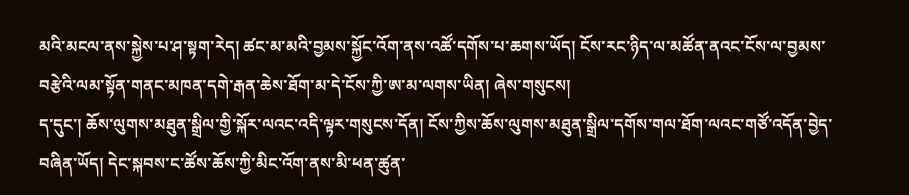མའི་མངལ་ནས་སྐྱེས་པ་ཤ་སྟག་རེད། ཚང་མ་མའི་བྱམས་སྐྱོང་འོག་ནས་འཚོ་དགོས་པ་ཆགས་ཡོད། ངོས་རང་ཉིད་ལ་མཚོན་ནའང་ངོས་ལ་བྱམས་བརྩེའི་ལམ་སྟོན་གནང་མཁན་དགེ་རྒན་ཆེས་ཐོག་མ་དེ་ངོས་ཀྱི་ཨ་མ་ལགས་ཡིན། ཞེས་གསུངས།
ད་དུང་། ཆོས་ལུགས་མཐུན་སྒྲིལ་གྱི་སྐོར་ལའང་འདི་ལྟར་གསུངས་དོན། ངོས་ཀྱིས་ཆོས་ལུགས་མཐུན་སྒྲིལ་དགོས་གལ་ཐོག་ལའང་གཙོ་འདོན་བྱེད་བཞིན་ཡོད། དེང་སྐབས་ང་ཚོས་ཆོས་ཀྱི་མིང་འོག་ནས་མི་ཕན་ཚུན་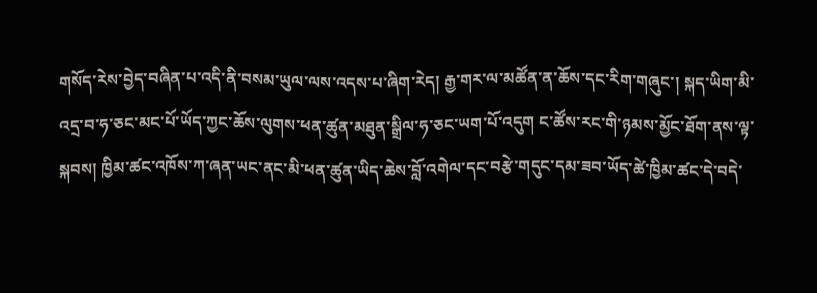གསོད་རེས་བྱེད་བཞིན་པ་འདི་ནི་བསམ་ཡུལ་ལས་འདས་པ་ཞིག་རེད། རྒྱ་གར་ལ་མཚོན་ན་ཆོས་དང་རིག་གཞུང་། སྐད་ཡིག་མི་འདྲ་བ་ཧ་ཅང་མང་པོ་ཡོད་ཀྱང་ཆོས་ལུགས་ཕན་ཚུན་མཐུན་སྒྲིལ་ཧ་ཅང་ཡག་པོ་འདུག ང་ཚོས་རང་གི་ཉམས་མྱོང་ཐོག་ནས་ལྟ་སྐབས། ཁྱིམ་ཚང་འཁོས་ཀ་ཞན་ཡང་ནང་མི་ཕན་ཚུན་ཡིད་ཆེས་བློ་འགེལ་དང་བརྩེ་གདུང་དམ་ཟབ་ཡོད་ཚེ་ཁྱིམ་ཚང་དེ་བདེ་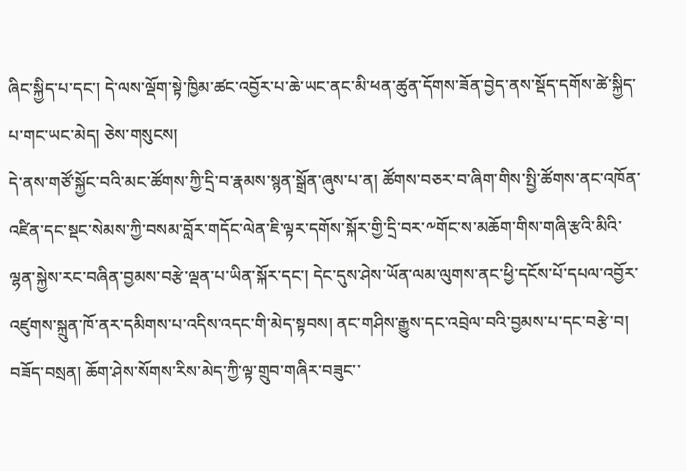ཞིང་སྐྱིད་པ་དང་། དེ་ལས་ལྡོག་སྟེ་ཁྱིམ་ཚང་འབྱོར་པ་ཆེ་ཡང་ནང་མི་ཕན་ཚུན་དོགས་ཟོན་བྱེད་ནས་སྡོད་དགོས་ཚེ་སྐྱིད་པ་གང་ཡང་མེད། ཅེས་གསུངས།
དེ་ནས་གཙོ་སྐྱོང་བའི་མང་ཚོགས་ཀྱི་དྲི་བ་རྣམས་སྙན་སྒྲོན་ཞུས་པ་ན། ཚོགས་བཅར་བ་ཞིག་གིས་སྤྱི་ཚོགས་ནང་འཁོན་འཛིན་དང་སྡང་སེམས་ཀྱི་བསམ་བློར་གདོང་ལེན་ཇི་ལྟར་དགོས་སྐོར་གྱི་དྲི་བར་༸གོང་ས་མཆོག་གིས་གཞི་རྩའི་མིའི་ལྷན་སྐྱེས་རང་བཞིན་བྱམས་བརྩེ་ལྡན་པ་ཡིན་སྐོར་དང་། དེང་དུས་ཤེས་ཡོན་ལམ་ལུགས་ནང་ཕྱི་དངོས་པོ་དཔལ་འབྱོར་འཛུགས་སྐྲུན་ཁོ་ནར་དམིགས་པ་འདིས་འདང་གི་མེད་སྟབས། ནང་གཤིས་རྒྱུས་དང་འབྲེལ་བའི་བྱམས་པ་དང་བརྩེ་བ། བཟོད་བསྲན། ཆོག་ཤེས་སོགས་རིས་མེད་ཀྱི་ལྟ་གྲུབ་གཞིར་བཟུང་་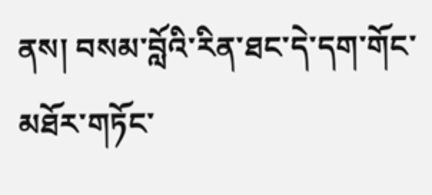ནས། བསམ་བློའི་རིན་ཐང་དེ་དག་གོང་མཐོར་གཏོང་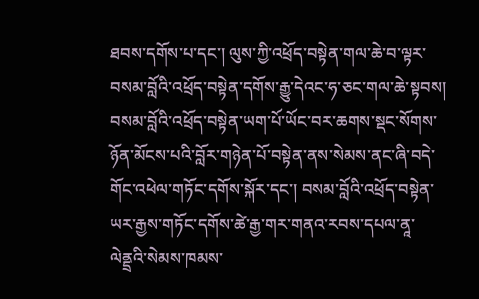ཐབས་དགོས་པ་དང་། ལུས་ཀྱི་འཕྲོད་བསྟེན་གལ་ཆེ་བ་ལྟར་བསམ་བློའི་འཕྲོད་བསྟེན་དགོས་རྒྱུ་དེའང་ཧ་ཅང་གལ་ཆེ་སྟབས། བསམ་བློའི་འཕྲོད་བསྟེན་ཡག་པོ་ཡོང་བར་ཆགས་སྡང་སོགས་ཉོན་མོངས་པའི་བློར་གཉེན་པོ་བསྟེན་ནས་སེམས་ནང་ཞི་བདེ་གོང་འཕེལ་གཏོང་དགོས་སྐོར་དང་། བསམ་བློའི་འཕྲོད་བསྟེན་ཡར་རྒྱས་གཏོང་དགོས་ཚེ་རྒྱ་གར་གནའ་རབས་དཔལ་ནཱ་ལེནྡྲའི་སེམས་ཁམས་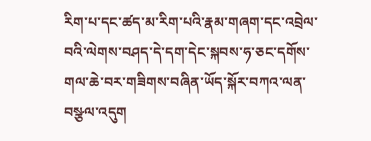རིག་པ་དང་ཚད་མ་རིག་པའི་རྣམ་གཞག་དང་འབྲེལ་བའི་ལེགས་བཤད་དེ་དག་དེང་སྐབས་ཧ་ཅང་དགོས་གལ་ཆེ་བར་གཟིགས་བཞིན་ཡོད་སྐོར་བཀའ་ལན་བསྩལ་འདུག